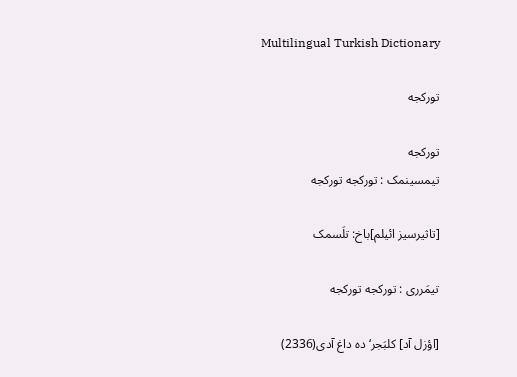Multilingual Turkish Dictionary

تورکجه

تورکجه
تیمسینمک : تورکجه تورکجه

[تاثیرسیز ائیلم]باخ: تلَسمک

تیمَرری : تورکجه تورکجه

[اؤزل آد] کلبَجر‘ده داغ آدی(2336)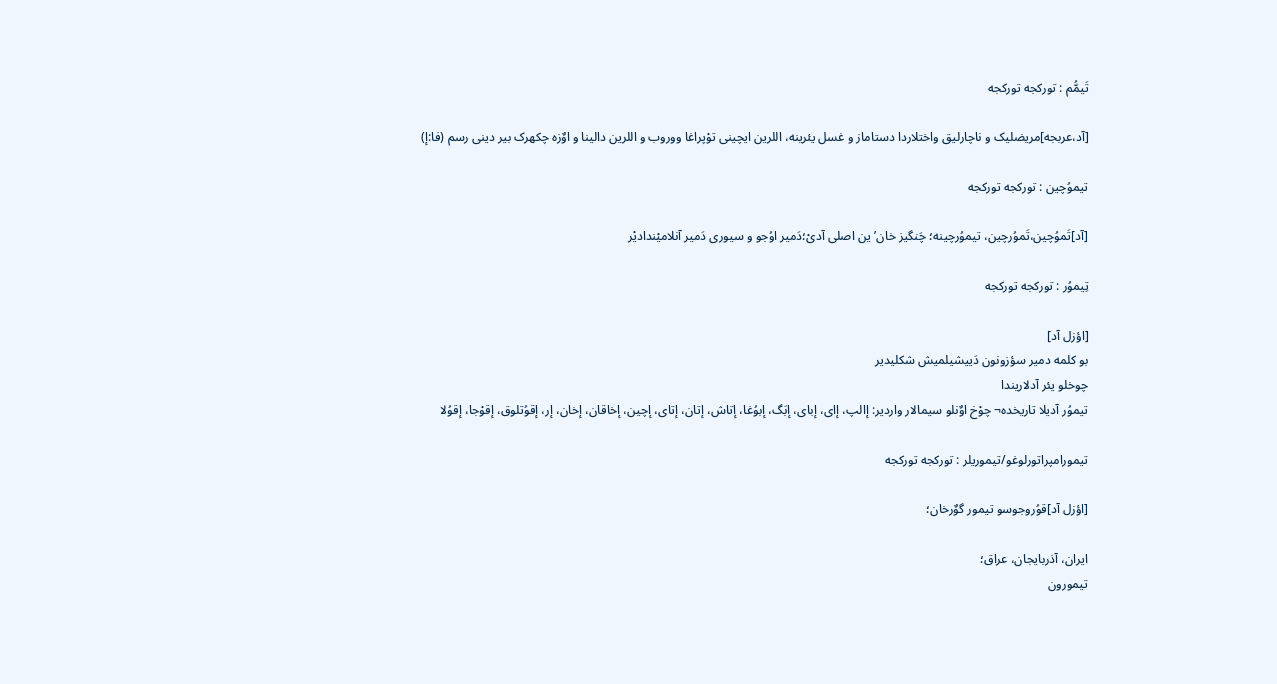تَیمُّم : تورکجه تورکجه

[آد،عربجه]مریضلیک و ناچارلیق واختلاردا دستاماز و غسل یئرینه، اللرین ایچینی توْپراغا ووروب و اللرین دالینا و اوٌزه چکهرک بیر دینی رسم (فا:إ)

تیموُچین : تورکجه تورکجه

[آد]تَموُچین،تَموُرچین، تیموُرچینه؛ چَنگیز خان’ین اصلی آدیْ؛دَمیر اوُجو و سیوری دَمیر آنلامیْندادیْر

تِیموُر : تورکجه تورکجه

[اؤزل آد]
بو کلمه دمیر سؤزونون دَییشیلمیش شکلیدیر
چوخلو یئر آدلاریندا
تیموُر آدیلا تاریخده¬ چوْخ اوٌنلو سیمالار واردیر: إالپ، إای، إبای، إبَگ، إبوُغا، إتاش، إتان، إتای، إچین، إخاقان، إخان، إر، إقوُتلوق، إقوْجا، إقوُلا

تیمورامپراتورلوغو/تیموریلر : تورکجه تورکجه

[اؤزل آد]قوُروجوسو تیمور گوٌرخان؛

ایران، آذربایجان، عراق؛
تیمورون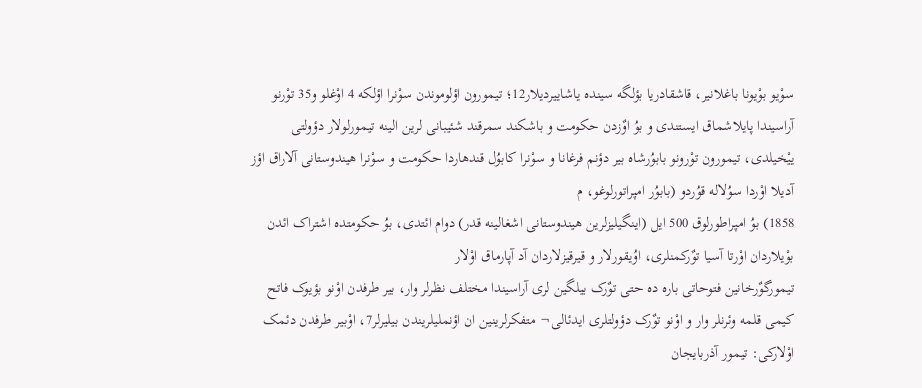سوْیو بوْیونا باغلانیر، قاشقادریا بؤلگه سینده یاشاییردیلار12؛ تیمورون اؤلوموندن سوْنرا اؤلکه 4 اوْغلو و35 توْرنو آراسیندا پایلاشماق ایستندی و بوُ اوٌزدن حکومت و باشکند سمرقند شئیبانی لرین الینه تیمورلولار دؤولتی ییْخیلدی، تیمورون توْرونو بابوُرشاه بیر دؤنم فرغانا و سوْنرا کابوُل قندهاردا حکومت و سوْنرا هیندوستانی آلاراق اؤز آدیلا اوْردا سوُلاله قوُردو (بابوُر امپراتورلوغو، م
1858) بوُ امپراطورلوق 500 ایل (اینگیلیزلرین هیندوستانی اشغالینه قدر) دوام ائتدی، بوُ حکومتده اشتراک ائدن بوْیلاردان اوْرتا آسیا توٌرکمنلری، اوُیقورلار و قیرقیزلاردان آد آپارماق اوْلار
تیمورگوٌرخانین فتوحاتی باره ده حتی توٌرک بیلگین لری آراسیندا مختلف نظرلر وار، بیر طرفدن اوْنو بؤیوک فاتح کیمی قلمه وئرنلر وار و اوْنو توٌرک دؤولتلری ایدئالی¬ متفکرلرینین ان اؤنملیلریندن بیلیرلر7، اوْبیر طرفدن دئمک اوْلارکی: تیمور آذربایجان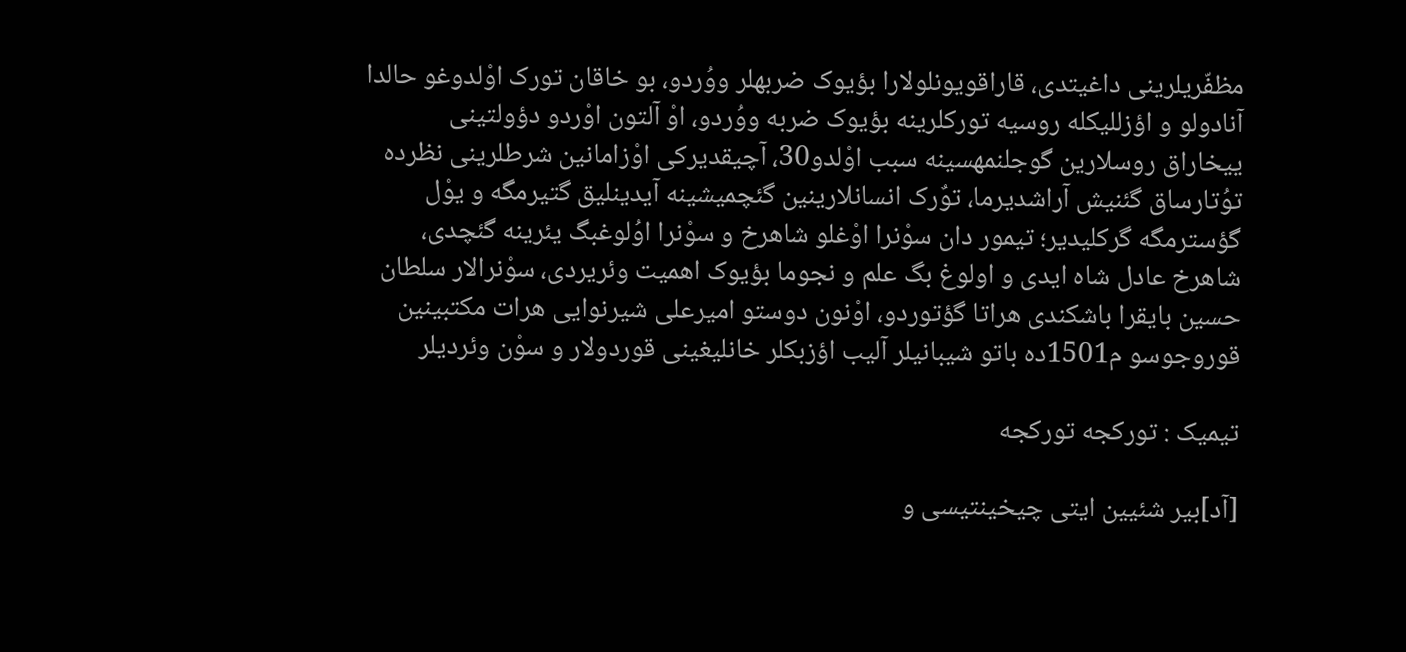مظفّریلرینی داغیتدی، قاراقویونلولارا بؤیوک ضربهلر ووُردو، بو خاقان تورک اوْلدوغو حالدا آنادولو و اؤزللیکله روسیه تورکلرینه بؤیوک ضربه ووُردو، اوْ آلتون اوْردو دؤولتینی ییخاراق روسلارین گوجلنمهسینه سبب اوْلدو30، آچیقدیرکی اوْزامانین شرطلرینی نظرده توُتارساق گئنیش آراشدیرما، توٌرک انسانلارینین گئچمیشینه آیدینلیق گتیرمگه و یوْل گؤسترمگه گرکلیدیر؛ تیمور دان سوْنرا اوْغلو شاهرخ و سوْنرا اوُلوغبگ یئرینه گئچدی، شاهرخ عادل شاه ایدی و اولوغ بگ علم و نجوما بؤیوک اهمیت وئریردی، سوْنرالار سلطان حسین بایقرا باشکندی هراتا گؤتوردو، اوْنون دوستو امیرعلی شیرنوایی هرات مکتبینین قوروجوسو م1501ده باتو شیبانیلر آلیب اؤزبکلر خانلیغینی قوردولار و سوْن وئردیلر

تیمیک : تورکجه تورکجه

[آد]بیر شئیین ایتی چیخینتیسی و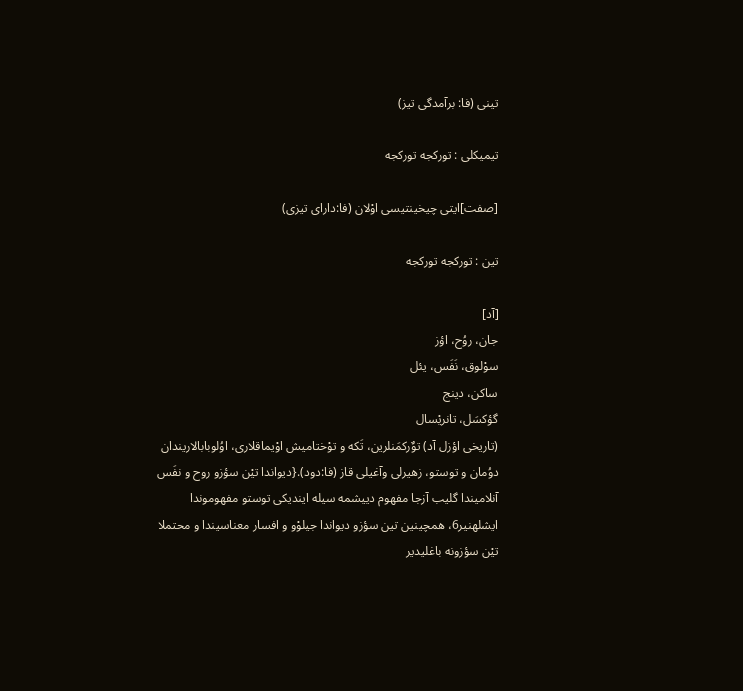تینی (فا: برآمدگی تیز)

تیمیکلی : تورکجه تورکجه

[صفت]ایتی چیخینتیسی اوْلان (فا:دارای تیزی)

تین : تورکجه تورکجه

[آد]
جان، روُح، اؤز
سوْلوق، نَفَس، یئل
ساکن، دینج
گؤکسَل، تانریْسال
(تاریخی اؤزل آد) توٌرکمَنلرین، تَکه و توْختامیش اوْیماقلاری، اوُلوبابالاریندان
دوُمان و توستو، زهیرلی وآغیلی قاز (فا:دود).{دیواندا تیْن سؤزو روح و نفَس آنلامیندا گلیب آزجا مفهوم دییشمه سیله ایندیکی توستو مفهوموندا ایشلهنیر6، همچینین تین سؤزو دیواندا جیلوْو و افسار معناسیندا و محتملا تیْن سؤزونه باغلیدیر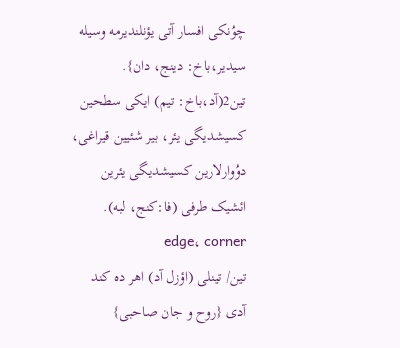چوُنکی افسار آتی یؤنلندیرمه وسیله سیدیر،باخ: دینج، دان}.
تین2(آد،باخ: تیم) ایکی سطحین کسیشدیگی یئر، بیر شئیین قیراغی، دوُوارلارین کسیشدیگی یئرین ائشیک طرفی (فا:کنج، لبه). edge، corner
تین/ تینلی (اؤزل آد) اهر ده کند آدی {روح و جان صاحبی}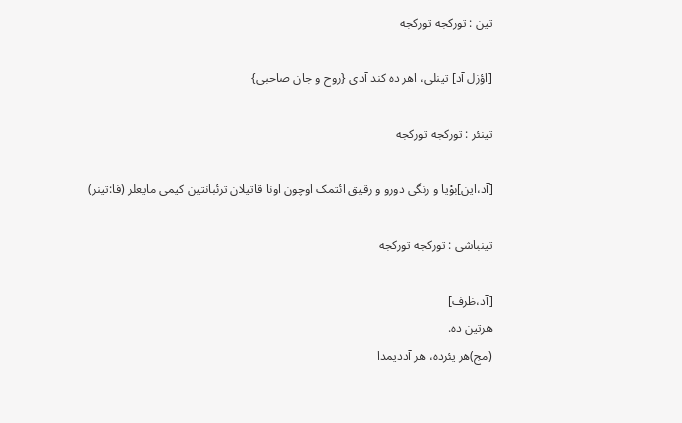تین : تورکجه تورکجه

[اؤزل آد] تینلی، اهر ده کند آدی {روح و جان صاحبی}

تینئر : تورکجه تورکجه

[آد،این]بوْیا و رنگی دورو و رقیق ائتمک اوچون اونا قاتیلان ترئبانتین کیمی مایعلر (فا:تینر)

تینباشی : تورکجه تورکجه

[آد،ظرف]
هرتین ده.
(مج)هر یئرده، هر آددیمدا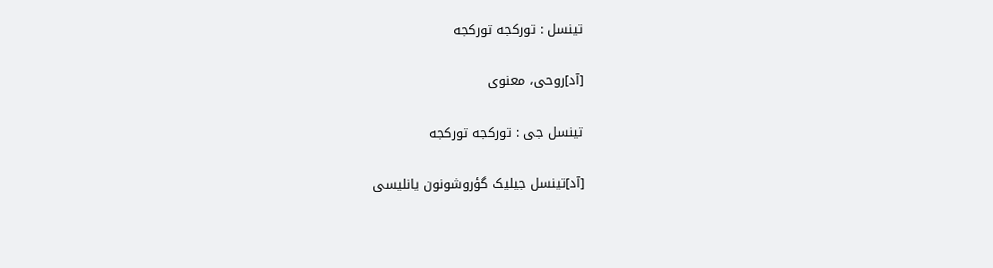تینسل : تورکجه تورکجه

[آد]روحی، معنوی

تینسل جی : تورکجه تورکجه

[آد]تینسل جیلیک گؤروشونون یانلیسی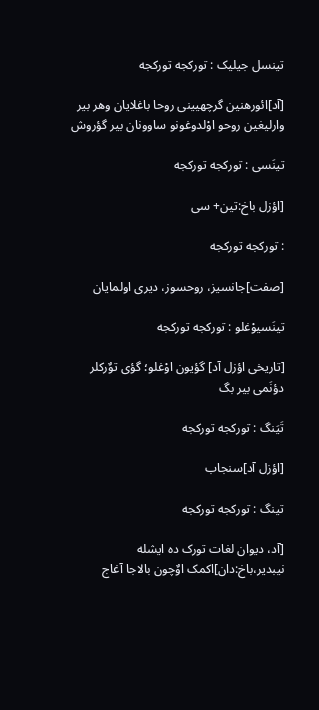تینسل جیلیک : تورکجه تورکجه

[آد]ائورهنین گرچهیینی روحا باغلایان وهر بیر وارلیغین روحو اوْلدوغونو ساوونان بیر گؤروش

تینَسی : تورکجه تورکجه

[اؤزل باخ:تین+ سی

: تورکجه تورکجه

[صفت]جانسیز، روحسوز، دیری اولمایان

تینَسیوْغلو : تورکجه تورکجه

[تاریخی اؤزل آد] گؤیون اوْغلو؛ گؤی توٌرکلر دؤنَمی بیر بگ

تَیَنگ : تورکجه تورکجه

[اؤزل آد]سنجاب

تینگ : تورکجه تورکجه

[آد، دیوان لغات تورک ده ایشله نیبدیر،باخ:دان]اکمک اوٌچون بالاجا آغاج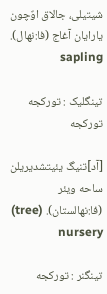شیتیلی، جالاق اوٌچون یارایان آغاج (فا:نهال). sapling

تینگلیک : تورکجه تورکجه

[آد]تنیگ یئیتشدیریلن ساحه ویئر (فا:نهالستان). (tree) nursery

تینگنر : تورکجه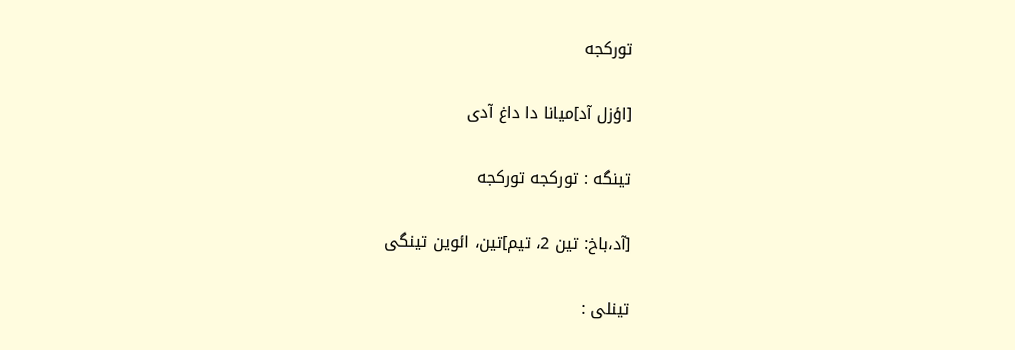تورکجه

[اؤزل آد]میانا دا داغ آدی

تینگه : تورکجه تورکجه

[آد،باخ: تین 2، تیم]تین، ائوین تینگی

تینلی :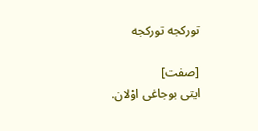تورکجه تورکجه

[صفت]
ایتی بوجاغی اوْلان.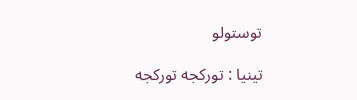توستولو

تینیا : تورکجه تورکجه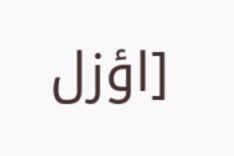[اؤزل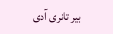بیر تانری آدی